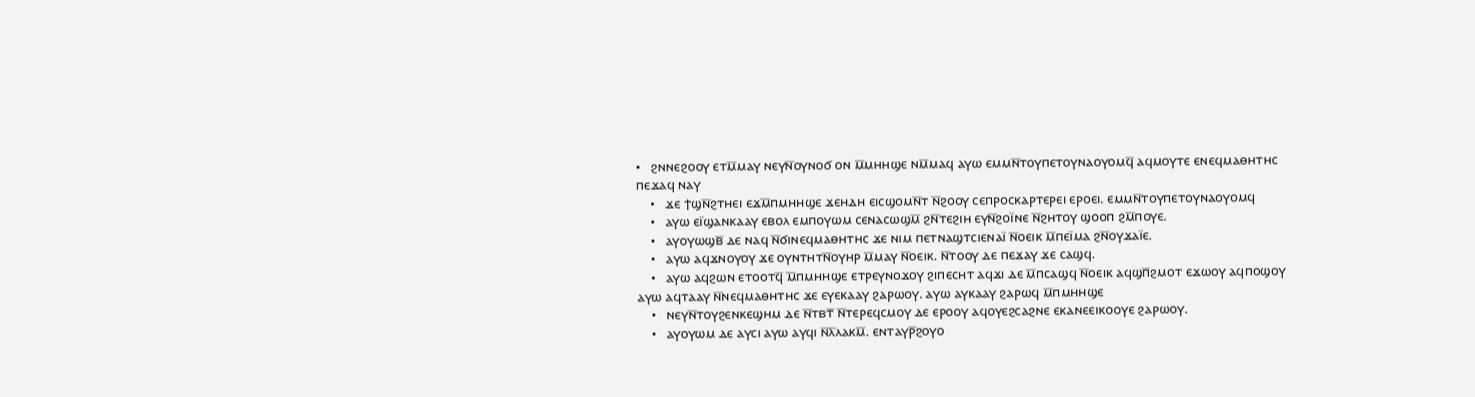•   ϩⲛⲛⲉϩⲟⲟⲩ ⲉⲧⲙ̅ⲙⲁⲩ ⲛⲉⲩⲛ̅ⲟⲩⲛⲟϭ ⲟⲛ ⲙ̅ⲙⲏⲏϣⲉ ⲛⲙ̅ⲙⲁϥ ⲁⲩⲱ ⲉⲙⲙⲛ̅ⲧⲟⲩⲡⲉⲧⲟⲩⲛⲁⲟⲩⲟⲙϥ̅ ⲁϥⲙⲟⲩⲧⲉ ⲉⲛⲉϥⲙⲁⲑⲏⲧⲏⲥ ⲡⲉϫⲁϥ ⲛⲁⲩ
    •   ϫⲉ ϯϣⲛ̅ϩⲧⲏⲉⲓ ⲉϫⲙ̅ⲡⲙⲏⲏϣⲉ ϫⲉⲏⲇⲏ ⲉⲓⲥϣⲟⲙⲛ̅ⲧ ⲛ̅ϩⲟⲟⲩ ⲥⲉⲡⲣⲟⲥⲕⲁⲣⲧⲉⲣⲉⲓ ⲉⲣⲟⲉⲓ. ⲉⲙⲙⲛ̅ⲧⲟⲩⲡⲉⲧⲟⲩⲛⲁⲟⲩⲟⲙϥ
    •   ⲁⲩⲱ ⲉⲓ̈ϣⲁⲛⲕⲁⲁⲩ ⲉⲃⲟⲗ ⲉⲙⲡⲟⲩⲱⲙ ⲥⲉⲛⲁⲥⲱϣⲙ̅ ϩⲛ̅ⲧⲉϩⲓⲏ ⲉⲩⲛ̅ϩⲟⲓ̈ⲛⲉ ⲛ̅ϩⲏⲧⲟⲩ ϣⲟⲟⲡ ϩⲙ̅ⲡⲟⲩⲉ.
    •   ⲁⲩⲟⲩⲱϣⲃ̅ ⲇⲉ ⲛⲁϥ ⲛ̅ϭⲓⲛⲉϥⲙⲁⲑⲏⲧⲏⲥ ϫⲉ ⲛⲓⲙ ⲡⲉⲧⲛⲁϣⲧⲥⲓⲉⲛⲁⲓ̈ ⲛ̅ⲟⲉⲓⲕ ⲙ̅ⲡⲉⲓ̈ⲙⲁ ϩⲛ̅ⲟⲩϫⲁⲓ̈ⲉ.
    •   ⲁⲩⲱ ⲁϥϫⲛⲟⲩⲟⲩ ϫⲉ ⲟⲩⲛⲧⲏⲧⲛ̅ⲟⲩⲏⲣ ⲙ̅ⲙⲁⲩ ⲛ̅ⲟⲉⲓⲕ. ⲛ̅ⲧⲟⲟⲩ ⲇⲉ ⲡⲉϫⲁⲩ ϫⲉ ⲥⲁϣϥ.
    •   ⲁⲩⲱ ⲁϥϩⲱⲛ ⲉⲧⲟⲟⲧϥ̅ ⲙ̅ⲡⲙⲏⲏϣⲉ ⲉⲧⲣⲉⲩⲛⲟϫⲟⲩ ϩⲓⲡⲉⲥⲏⲧ ⲁϥϫⲓ ⲇⲉ ⲙ̅ⲡⲥⲁϣϥ ⲛ̅ⲟⲉⲓⲕ ⲁϥϣⲡ̅ϩⲙⲟⲧ ⲉϫⲱⲟⲩ ⲁϥⲡⲟϣⲟⲩ ⲁⲩⲱ ⲁϥⲧⲁⲁⲩ ⲛ̅ⲛⲉϥⲙⲁⲑⲏⲧⲏⲥ ϫⲉ ⲉⲩⲉⲕⲁⲁⲩ ϩⲁⲣⲱⲟⲩ. ⲁⲩⲱ ⲁⲩⲕⲁⲁⲩ ϩⲁⲣⲱϥ ⲙ̅ⲡⲙⲏⲏϣⲉ
    •   ⲛⲉⲩⲛ̅ⲧⲟⲩϩⲉⲛⲕⲉϣⲏⲙ ⲇⲉ ⲛ̅ⲧⲃⲧ̅ ⲛ̅ⲧⲉⲣⲉϥⲥⲙⲟⲩ ⲇⲉ ⲉⲣⲟⲟⲩ ⲁϥⲟⲩⲉϩⲥⲁϩⲛⲉ ⲉⲕⲁⲛⲉⲉⲓⲕⲟⲟⲩⲉ ϩⲁⲣⲱⲟⲩ.
    •   ⲁⲩⲟⲩⲱⲙ ⲇⲉ ⲁⲩⲥⲓ ⲁⲩⲱ ⲁⲩϥⲓ ⲛ̅ⲗ̅ⲗⲁⲕⲙ̅. ⲉⲛⲧⲁⲩⲣ̅ϩⲟⲩⲟ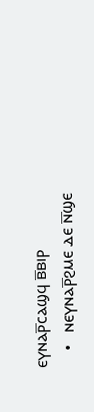ⲉⲩⲛⲁⲣ̅ⲥⲁϣϥ ⲃ̅ⲃⲓⲣ
    •   ⲛⲉⲩⲛⲁⲣ̅ϩⲙⲉ ⲇⲉ ⲛ̅ϣⲉ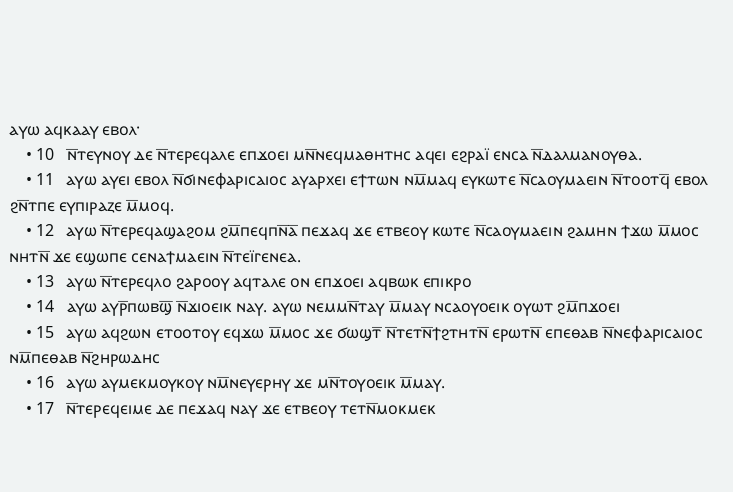ⲁⲩⲱ ⲁϥⲕⲁⲁⲩ ⲉⲃⲟⲗ·
    • 10   ⲛ̅ⲧⲉⲩⲛⲟⲩ ⲇⲉ ⲛ̅ⲧⲉⲣⲉϥⲁⲗⲉ ⲉⲡϫⲟⲉⲓ ⲙⲛ̅ⲛⲉϥⲙⲁⲑⲏⲧⲏⲥ ⲁϥⲉⲓ ⲉϩⲣⲁⲓ̈ ⲉⲛⲥⲁ ⲛ̅ⲇⲁⲗⲙⲁⲛⲟⲩⲑⲁ.
    • 11   ⲁⲩⲱ ⲁⲩⲉⲓ ⲉⲃⲟⲗ ⲛ̅ϭⲓⲛⲉⲫⲁⲣⲓⲥⲁⲓⲟⲥ ⲁⲩⲁⲣⲭⲉⲓ ⲉϯⲧⲱⲛ ⲛⲙ̅ⲙⲁϥ ⲉⲩⲕⲱⲧⲉ ⲛ̅ⲥⲁⲟⲩⲙⲁⲉⲓⲛ ⲛ̅ⲧⲟⲟⲧϥ̅ ⲉⲃⲟⲗ ϩⲛ̅ⲧⲡⲉ ⲉⲩⲡⲓⲣⲁⲍⲉ ⲙ̅ⲙⲟϥ.
    • 12   ⲁⲩⲱ ⲛ̅ⲧⲉⲣⲉϥⲁϣⲁϩⲟⲙ ϩⲙ̅ⲡⲉϥⲡⲛ̅ⲁ̅ ⲡⲉϫⲁϥ ϫⲉ ⲉⲧⲃⲉⲟⲩ ⲕⲱⲧⲉ ⲛ̅ⲥⲁⲟⲩⲙⲁⲉⲓⲛ ϩⲁⲙⲏⲛ ϯϫⲱ ⲙ̅ⲙⲟⲥ ⲛⲏⲧⲛ̅ ϫⲉ ⲉϣⲱⲡⲉ ⲥⲉⲛⲁϯⲙⲁⲉⲓⲛ ⲛ̅ⲧⲉⲓ̈ⲅⲉⲛⲉⲁ.
    • 13   ⲁⲩⲱ ⲛ̅ⲧⲉⲣⲉϥⲗⲟ ϩⲁⲣⲟⲟⲩ ⲁϥⲧⲁⲗⲉ ⲟⲛ ⲉⲡϫⲟⲉⲓ ⲁϥⲃⲱⲕ ⲉⲡⲓⲕⲣⲟ
    • 14   ⲁⲩⲱ ⲁⲩⲣ̅ⲡⲱⲃϣ̅ ⲛ̅ϫⲓⲟⲉⲓⲕ ⲛⲁⲩ. ⲁⲩⲱ ⲛⲉⲙⲙⲛ̅ⲧⲁⲩ ⲙ̅ⲙⲁⲩ ⲛⲥⲁⲟⲩⲟⲉⲓⲕ ⲟⲩⲱⲧ ϩⲙ̅ⲡϫⲟⲉⲓ
    • 15   ⲁⲩⲱ ⲁϥϩⲱⲛ ⲉⲧⲟⲟⲧⲟⲩ ⲉϥϫⲱ ⲙ̅ⲙⲟⲥ ϫⲉ ϭⲱϣⲧ̅ ⲛ̅ⲧⲉⲧⲛ̅ϯϩⲧⲏⲧⲛ̅ ⲉⲣⲱⲧⲛ̅ ⲉⲡⲉⲑⲁⲃ ⲛ̅ⲛⲉⲫⲁⲣⲓⲥⲁⲓⲟⲥ ⲛⲙ̅ⲡⲉⲑⲁⲃ ⲛ̅ϩⲏⲣⲱⲇⲏⲥ
    • 16   ⲁⲩⲱ ⲁⲩⲙⲉⲕⲙⲟⲩⲕⲟⲩ ⲛⲙ̅ⲛⲉⲩⲉⲣⲏⲩ ϫⲉ ⲙⲛ̅ⲧⲟⲩⲟⲉⲓⲕ ⲙ̅ⲙⲁⲩ.
    • 17   ⲛ̅ⲧⲉⲣⲉϥⲉⲓⲙⲉ ⲇⲉ ⲡⲉϫⲁϥ ⲛⲁⲩ ϫⲉ ⲉⲧⲃⲉⲟⲩ ⲧⲉⲧⲛ̅ⲙⲟⲕⲙⲉⲕ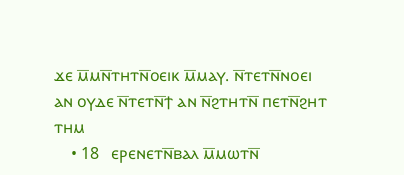ϫⲉ ⲙ̅ⲙⲛ̅ⲧⲏⲧⲛ̅ⲟⲉⲓⲕ ⲙ̅ⲙⲁⲩ. ⲛ̅ⲧⲉⲧⲛ̅ⲛⲟⲉⲓ ⲁⲛ ⲟⲩⲇⲉ ⲛ̅ⲧⲉⲧⲛ̅ϯ ⲁⲛ ⲛ̅ϩⲧⲏⲧⲛ̅ ⲡⲉⲧⲛ̅ϩⲏⲧ ⲧⲏⲙ
    • 18   ⲉⲣⲉⲛⲉⲧⲛ̅ⲃⲁⲗ ⲙ̅ⲙⲱⲧⲛ̅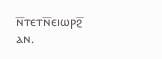ⲛ̅ⲧⲉⲧⲛ̅ⲉⲓⲱⲣϩ̅ ⲁⲛ.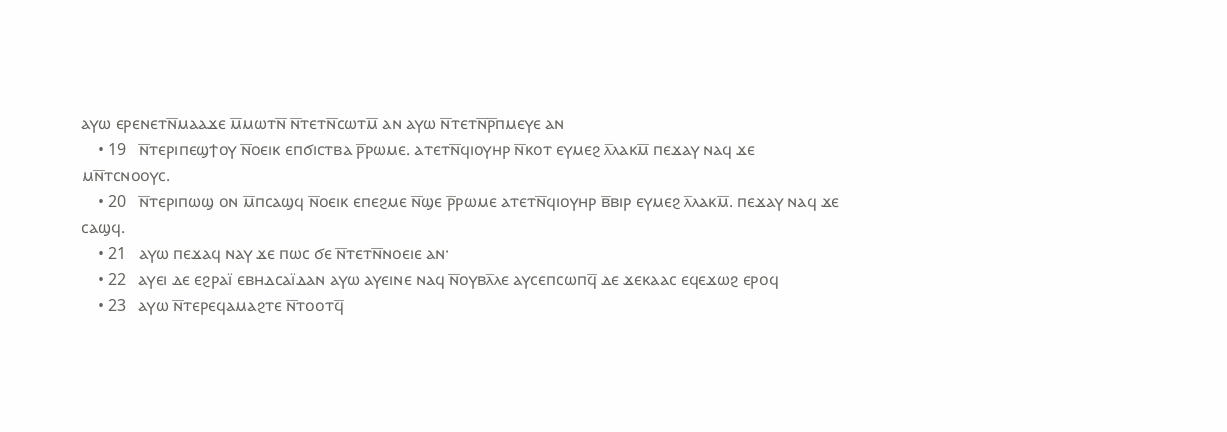ⲁⲩⲱ ⲉⲣⲉⲛⲉⲧⲛ̅ⲙⲁⲁϫⲉ ⲙ̅ⲙⲱⲧⲛ̅ ⲛ̅ⲧⲉⲧⲛ̅ⲥⲱⲧⲙ̅ ⲁⲛ ⲁⲩⲱ ⲛ̅ⲧⲉⲧⲛ̅ⲣ̅ⲡⲙⲉⲩⲉ ⲁⲛ
    • 19   ⲛ̅ⲧⲉⲣⲓⲡⲉϣϯⲟⲩ ⲛ̅ⲟⲉⲓⲕ ⲉⲡϭⲓⲥⲧⲃⲁ ⲣ̅ⲣⲱⲙⲉ. ⲁⲧⲉⲧⲛ̅ϥⲓⲟⲩⲏⲣ ⲛ̅ⲕⲟⲧ ⲉⲩⲙⲉϩ ⲗ̅ⲗⲁⲕⲙ̅ ⲡⲉϫⲁⲩ ⲛⲁϥ ϫⲉ ⲙⲛ̅ⲧⲥⲛⲟⲟⲩⲥ.
    • 20   ⲛ̅ⲧⲉⲣⲓⲡⲱϣ ⲟⲛ ⲙ̅ⲡⲥⲁϣϥ ⲛ̅ⲟⲉⲓⲕ ⲉⲡⲉϩⲙⲉ ⲛ̅ϣⲉ ⲣ̅ⲣⲱⲙⲉ ⲁⲧⲉⲧⲛ̅ϥⲓⲟⲩⲏⲣ ⲃ̅ⲃⲓⲣ ⲉⲩⲙⲉϩ ⲗ̅ⲗⲁⲕⲙ̅. ⲡⲉϫⲁⲩ ⲛⲁϥ ϫⲉ ⲥⲁϣϥ.
    • 21   ⲁⲩⲱ ⲡⲉϫⲁϥ ⲛⲁⲩ ϫⲉ ⲡⲱⲥ ϭⲉ ⲛ̅ⲧⲉⲧⲛ̅ⲛⲟⲉⲓⲉ ⲁⲛ·
    • 22   ⲁⲩⲉⲓ ⲇⲉ ⲉϩⲣⲁⲓ̈ ⲉⲃⲏⲇⲥⲁⲓ̈ⲇⲁⲛ ⲁⲩⲱ ⲁⲩⲉⲓⲛⲉ ⲛⲁϥ ⲛ̅ⲟⲩⲃⲗ̅ⲗⲉ ⲁⲩⲥⲉⲡⲥⲱⲡϥ̅ ⲇⲉ ϫⲉⲕⲁⲁⲥ ⲉϥⲉϫⲱϩ ⲉⲣⲟϥ
    • 23   ⲁⲩⲱ ⲛ̅ⲧⲉⲣⲉϥⲁⲙⲁϩⲧⲉ ⲛ̅ⲧⲟⲟⲧϥ̅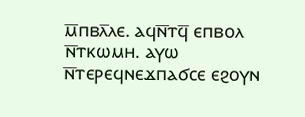ⲙ̅ⲡⲃⲗ̅ⲗⲉ. ⲁϥⲛ̅ⲧϥ̅ ⲉⲡⲃⲟⲗ ⲛ̅ⲧⲕⲱⲙⲏ. ⲁⲩⲱ ⲛ̅ⲧⲉⲣⲉϥⲛⲉϫⲡⲁϭⲥⲉ ⲉϩⲟⲩⲛ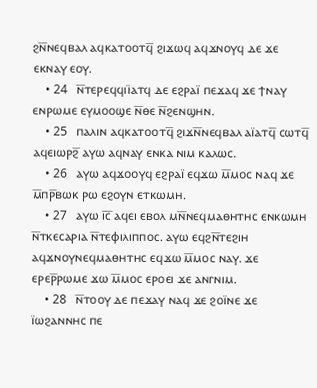ϩⲛ̅ⲛⲉϥⲃⲁⲗ ⲁϥⲕⲁⲧⲟⲟⲧϥ̅ ϩⲓϫⲱϥ ⲁϥϫⲛⲟⲩϥ ⲇⲉ ϫⲉ ⲉⲕⲛⲁⲩ ⲉⲟⲩ.
    • 24   ⲛ̅ⲧⲉⲣⲉϥϥⲓⲓ̈ⲁⲧϥ ⲇⲉ ⲉϩⲣⲁⲓ̈ ⲡⲉϫⲁϥ ϫⲉ ϯⲛⲁⲩ ⲉⲛⲣⲱⲙⲉ ⲉⲩⲙⲟⲟϣⲉ ⲛ̅ⲑⲉ ⲛ̅ϩⲉⲛϣⲏⲛ.
    • 25   ⲡⲁⲗⲓⲛ ⲁϥⲕⲁⲧⲟⲟⲧϥ̅ ϩⲓϫⲛ̅ⲛⲉϥⲃⲁⲗ ⲁⲓ̈ⲁⲧϥ̅ ⲥⲱⲧϥ̅ ⲁϥⲉⲓⲱⲣϩ̅ ⲁⲩⲱ ⲁϥⲛⲁⲩ ⲉⲛⲕⲁ ⲛⲓⲙ ⲕⲁⲗⲱⲥ.
    • 26   ⲁⲩⲱ ⲁϥϫⲟⲟⲩϥ ⲉϩⲣⲁⲓ̈ ⲉϥϫⲱ ⲙ̅ⲙⲟⲥ ⲛⲁϥ ϫⲉ ⲙ̅ⲡⲣ̅ⲃⲱⲕ ⲣⲱ ⲉϩⲟⲩⲛ ⲉⲧⲕⲱⲙⲏ.
    • 27   ⲁⲩⲱ ⲓ̅ⲥ̅ ⲁϥⲉⲓ ⲉⲃⲟⲗ ⲙⲛ̅ⲛⲉϥⲙⲁⲑⲏⲧⲏⲥ ⲉⲛⲕⲱⲙⲏ ⲛ̅ⲧⲕⲉⲥⲁⲣⲓⲁ ⲛ̅ⲧⲉⲫⲓⲗⲓⲡⲡⲟⲥ. ⲁⲩⲱ ⲉϥϩⲛ̅ⲧⲉϩⲓⲏ ⲁϥϫⲛⲟⲩⲛⲉϥⲙⲁⲑⲏⲧⲏⲥ ⲉϥϫⲱ ⲙ̅ⲙⲟⲥ ⲛⲁⲩ. ϫⲉ ⲉⲣⲉⲣ̅ⲣⲱⲙⲉ ϫⲱ ⲙ̅ⲙⲟⲥ ⲉⲣⲟⲉⲓ ϫⲉ ⲁⲛⲅⲛⲓⲙ.
    • 28   ⲛ̅ⲧⲟⲟⲩ ⲇⲉ ⲡⲉϫⲁⲩ ⲛⲁϥ ϫⲉ ϩⲟⲓ̈ⲛⲉ ϫⲉ ⲓ̈ⲱϩⲁⲛⲛⲏⲥ ⲡⲉ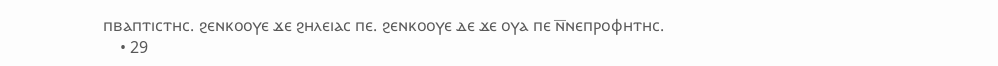ⲡⲃⲁⲡⲧⲓⲥⲧⲏⲥ. ϩⲉⲛⲕⲟⲟⲩⲉ ϫⲉ ϩⲏⲗⲉⲓⲁⲥ ⲡⲉ. ϩⲉⲛⲕⲟⲟⲩⲉ ⲇⲉ ϫⲉ ⲟⲩⲁ ⲡⲉ ⲛ̅ⲛⲉⲡⲣⲟⲫⲏⲧⲏⲥ.
    • 29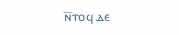ⲛ̅ⲧⲟϥ ⲇⲉ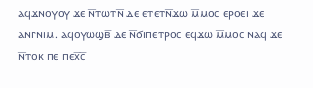ⲁϥϫⲛⲟⲩⲟⲩ ϫⲉ ⲛ̅ⲧⲱⲧⲛ̅ ⲇⲉ ⲉⲧⲉⲧⲛ̅ϫⲱ ⲙ̅ⲙⲟⲥ ⲉⲣⲟⲉⲓ ϫⲉ ⲁⲛⲅⲛⲓⲙ. ⲁϥⲟⲩⲱϣⲃ̅ ⲇⲉ ⲛ̅ϭⲓⲡⲉⲧⲣⲟⲥ ⲉϥϫⲱ ⲙ̅ⲙⲟⲥ ⲛⲁϥ ϫⲉ ⲛ̅ⲧⲟⲕ ⲡⲉ ⲡⲉⲭ̅ⲥ̅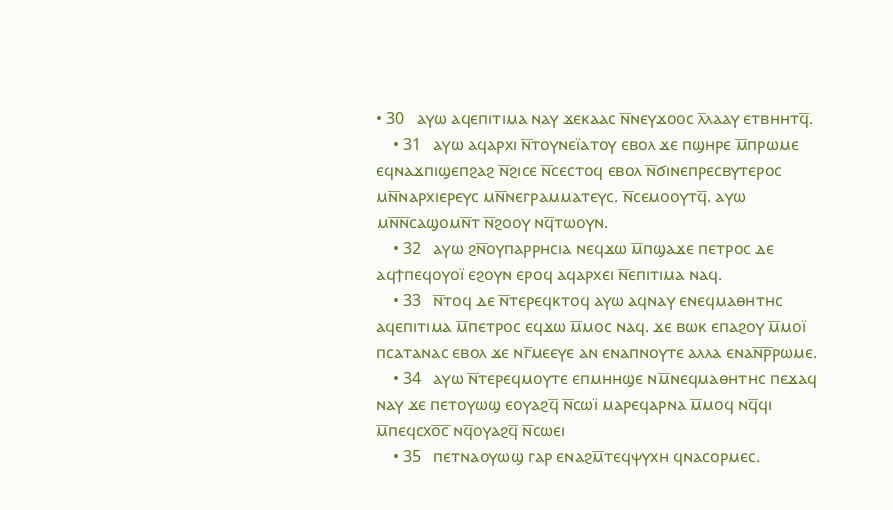• 30   ⲁⲩⲱ ⲁϥⲉⲡⲓⲧⲓⲙⲁ ⲛⲁⲩ ϫⲉⲕⲁⲁⲥ ⲛ̅ⲛⲉⲩϫⲟⲟⲥ ⲗ̅ⲗⲁⲁⲩ ⲉⲧⲃⲏⲏⲧϥ̅.
    • 31   ⲁⲩⲱ ⲁϥⲁⲣⲭⲓ ⲛ̅ⲧⲟⲩⲛⲉⲓ̈ⲁⲧⲟⲩ ⲉⲃⲟⲗ ϫⲉ ⲡϣⲏⲣⲉ ⲙ̅ⲡⲣⲱⲙⲉ ⲉϥⲛⲁϫⲡⲓϣⲉⲡϩⲁϩ ⲛ̅ϩⲓⲥⲉ ⲛ̅ⲥⲉⲥⲧⲟϥ ⲉⲃⲟⲗ ⲛ̅ϭⲓⲛⲉⲡⲣⲉⲥⲃⲩⲧⲉⲣⲟⲥ ⲙⲛ̅ⲛⲁⲣⲭⲓⲉⲣⲉⲩⲥ ⲙⲛ̅ⲛⲉⲅⲣⲁⲙⲙⲁⲧⲉⲩⲥ. ⲛ̅ⲥⲉⲙⲟⲟⲩⲧϥ̅. ⲁⲩⲱ ⲙⲛ̅ⲛ̅ⲥⲁϣⲟⲙⲛ̅ⲧ ⲛ̅ϩⲟⲟⲩ ⲛϥ̅ⲧⲱⲟⲩⲛ.
    • 32   ⲁⲩⲱ ϩⲛ̅ⲟⲩⲡⲁⲣⲣⲏⲥⲓⲁ ⲛⲉϥϫⲱ ⲙ̅ⲡϣⲁϫⲉ ⲡⲉⲧⲣⲟⲥ ⲇⲉ ⲁϥϯⲡⲉϥⲟⲩⲟⲓ̈ ⲉϩⲟⲩⲛ ⲉⲣⲟϥ ⲁϥⲁⲣⲭⲉⲓ ⲛ̅ⲉⲡⲓⲧⲓⲙⲁ ⲛⲁϥ.
    • 33   ⲛ̅ⲧⲟϥ ⲇⲉ ⲛ̅ⲧⲉⲣⲉϥⲕⲧⲟϥ ⲁⲩⲱ ⲁϥⲛⲁⲩ ⲉⲛⲉϥⲙⲁⲑⲏⲧⲏⲥ ⲁϥⲉⲡⲓⲧⲓⲙⲁ ⲙ̅ⲡⲉⲧⲣⲟⲥ ⲉϥϫⲱ ⲙ̅ⲙⲟⲥ ⲛⲁϥ. ϫⲉ ⲃⲱⲕ ⲉⲡⲁϩⲟⲩ ⲙ̅ⲙⲟⲓ̈ ⲡⲥⲁⲧⲁⲛⲁⲥ ⲉⲃⲟⲗ ϫⲉ ⲛⲅ̅ⲙⲉⲉⲩⲉ ⲁⲛ ⲉⲛⲁⲡⲛⲟⲩⲧⲉ ⲁⲗⲗⲁ ⲉⲛⲁⲛ̅ⲣ̅ⲣⲱⲙⲉ.
    • 34   ⲁⲩⲱ ⲛ̅ⲧⲉⲣⲉϥⲙⲟⲩⲧⲉ ⲉⲡⲙⲏⲏϣⲉ ⲛⲙ̅ⲛⲉϥⲙⲁⲑⲏⲧⲏⲥ ⲡⲉϫⲁϥ ⲛⲁⲩ ϫⲉ ⲡⲉⲧⲟⲩⲱϣ ⲉⲟⲩⲁϩϥ̅ ⲛ̅ⲥⲱⲓ̈ ⲙⲁⲣⲉϥⲁⲣⲛⲁ ⲙ̅ⲙⲟϥ ⲛϥ̅ϥⲓ ⲙ̅ⲡⲉϥⲥxⲟ̅ⲥ̅ ⲛϥ̅ⲟⲩⲁϩϥ̅ ⲛ̅ⲥⲱⲉⲓ
    • 35   ⲡⲉⲧⲛⲁⲟⲩⲱϣ ⲅⲁⲣ ⲉⲛⲁϩⲙ̅ⲧⲉϥⲯⲩⲭⲏ ϥⲛⲁⲥⲟⲣⲙⲉⲥ.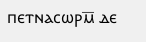ⲡⲉⲧⲛⲁⲥⲱⲣⲙ̅ ⲇⲉ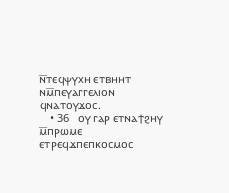ⲛ̅ⲧⲉϥⲯⲩⲭⲏ ⲉⲧⲃⲏⲏⲧ ⲛⲙ̅ⲡⲉⲩⲁⲅⲅⲉⲗⲓⲟⲛ ϥⲛⲁⲧⲟⲩϫⲟⲥ.
    • 36   ⲟⲩ ⲅⲁⲣ ⲉⲧⲛⲁϯϩⲏⲩ ⲙ̅ⲡⲣⲱⲙⲉ ⲉⲧⲣⲉϥϫⲡⲉⲡⲕⲟⲥⲙⲟⲥ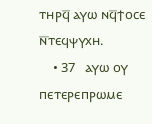ⲧⲏⲣϥ̅ ⲁⲩⲱ ⲛϥ̅ϯⲟⲥⲉ ⲛ̅ⲧⲉϥⲯⲩⲭⲏ.
    • 37   ⲁⲩⲱ ⲟⲩ ⲡⲉⲧⲉⲣⲉⲡⲣⲱⲙⲉ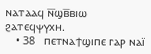ⲛⲁⲧⲁⲁϥ ⲛ̅ϣⲃ̅ⲃⲓⲱ ϩⲁⲧⲉϥⲯⲩⲭⲏ.
    • 38   ⲡⲉⲧⲛⲁϯϣⲓⲡⲉ ⲅⲁⲣ ⲛⲁⲓ̈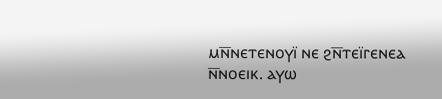ⲙⲛ̅ⲛⲉⲧⲉⲛⲟⲩⲓ̈ ⲛⲉ ϩⲛ̅ⲧⲉⲓ̈ⲅⲉⲛⲉⲁ ⲛ̅ⲛⲟⲉⲓⲕ. ⲁⲩⲱ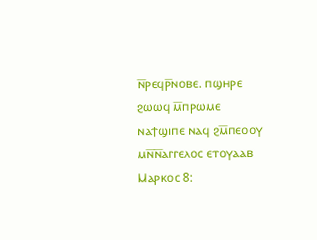ⲛ̅ⲣⲉϥⲣ̅ⲛⲟⲃⲉ. ⲡϣⲏⲣⲉ ϩⲱⲱϥ ⲙ̅ⲡⲣⲱⲙⲉ ⲛⲁϯϣⲓⲡⲉ ⲛⲁϥ ϩⲙ̅ⲡⲉⲟⲟⲩ ⲙⲛ̅ⲛ̅ⲁⲅⲅⲉⲗⲟⲥ ⲉⲧⲟⲩⲁⲁⲃ
Ⲙⲁⲣⲕⲟⲥ 8: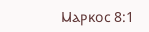Ⲙⲁⲣⲕⲟⲥ 8:1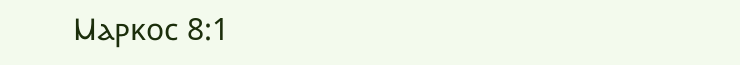Ⲙⲁⲣⲕⲟⲥ 8:1